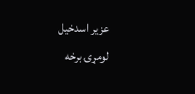عزیر اسدخیل
لومړۍ برخه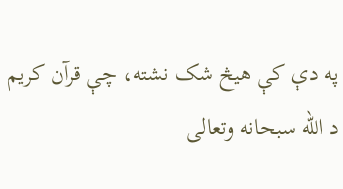په دې کې هيڅ شک نشته، چې قرآن کريم د الله سبحانه وتعالى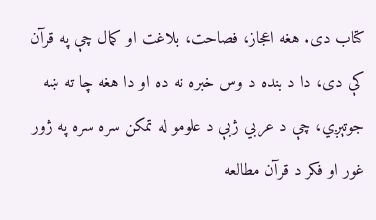کتاب دى. هغه اعجاز، فصاحت، بلاغت او کمال چې په قرآن کې دى، دا د بنده د وس خبره نه ده او دا هغه چا ته ښه جوتېږي، چې د عربي ژبې د علومو له تمکن سره سره په ژور غور او فکر د قرآن مطالعه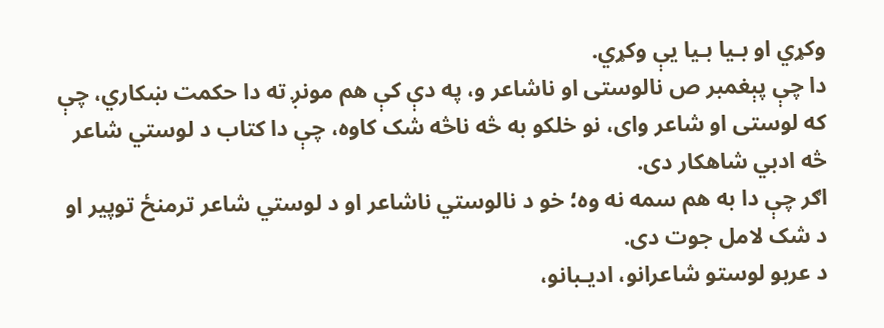وکړي او بـيا بـيا يې وکړي.
دا چې پېغمبر ص نالوستى او ناشاعر و، په دې کې هم مونږ ته دا حکمت ښکاري، چې که لوستى او شاعر واى، نو خلکو به څه ناڅه شک کاوه، چې دا کتاب د لوستي شاعر څه ادبي شاهکار دى.
اګر چې دا به هم سمه نه وه؛ خو د نالوستي ناشاعر او د لوستي شاعر ترمنځ توپير او د شک لامل جوت دى.
د عربو لوستو شاعرانو، اديـبانو،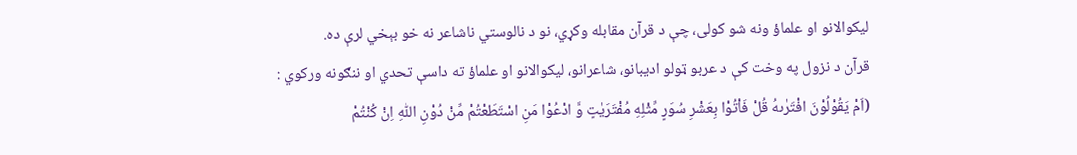ليکوالانو او علماؤ ونه شو کولى، چې د قرآن مقابله وکړي، نو د نالوستي ناشاعر نه خو بېخي لرې ده.
قرآن د نزول په وخت کې د عربو ټولو اديبانو، شاعرانو، ليکوالانو او علماؤ ته داسې تحدي او ننګونه ورکوي :
(اَمْ یَقُوْلُوْنَ افْتَرٰىهُ قُلْ فَاْتُوْا بِعَشْرِ سُوَرٍ مِّثْلِهِ مُفْتَرَیٰتٍ وَّ ادْعُوْا مَنِ اسْتَطَعْتُمْ مِّنْ دُوْنِ اللّٰهِ اِنْ كُنْتُمْ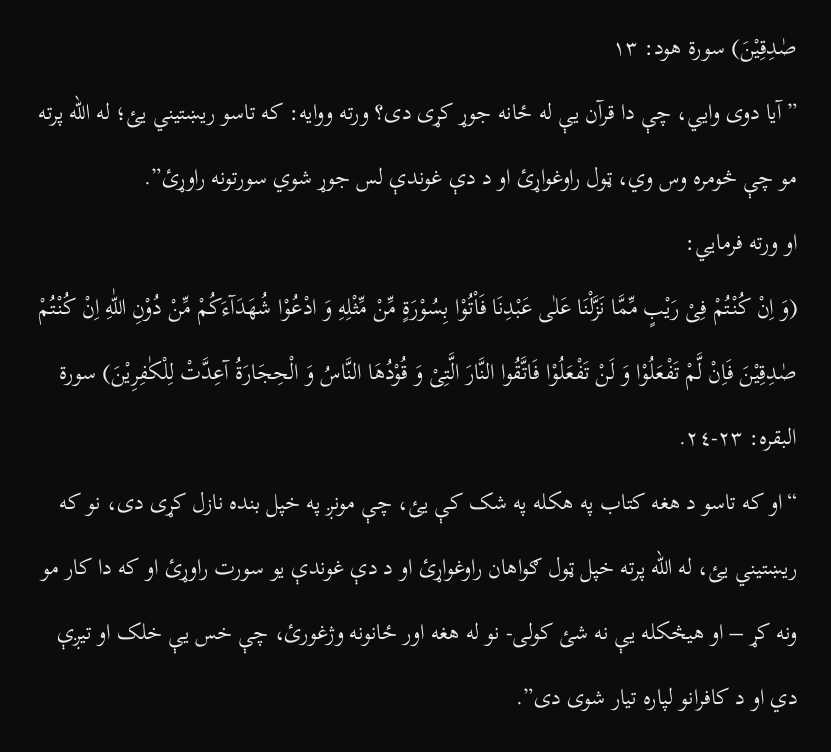صٰدِقِیْنَ) سورة هود: ١٣
” آيا دوى وايي، چې دا قرآن يې له ځانه جوړ کړى دى؟ ورته ووايه: که تاسو ريښتيني يئ؛ له الله پرته مو چې څومره وس وي، ټول راوغواړئ او د دې غوندې لس جوړ شوي سورتونه راوړئ”.
او ورته فرمايي:
(وَ اِنْ كُنْتُمْ فِیْ رَیْبٍ مِّمَّا نَزَّلْنَا عَلٰى عَبْدِنَا فَاْتُوْا بِسُوْرَةٍ مِّنْ مِّثْلِهِ وَ ادْعُوْا شُهَدَآءَكُمْ مِّنْ دُوْنِ اللّٰهِ اِنْ كُنْتُمْ صٰدِقِیْنَ فَاِنْ لَّمْ تَفْعَلُوْا وَ لَنْ تَفْعَلُوْا فَاتَّقُوا النَّارَ الَّتِیْ وَ قُوْدُهَا النَّاسُ وَ الْحِجَارَةُ آعِدَّتْ لِلْكٰفِرِیْنَ) سورة البقره: ٢٣-٢٤.
“او که تاسو د هغه کتاب په هکله په شک کې يئ، چې مونږ په خپل بنده نازل کړى دى، نو که ريښتيني يئ، له الله پرته خپل ټول ګواهان راوغواړئ او د دې غوندې يو سورت راوړئ او که دا کار مو ونه کړ – او هيڅکله يې نه شئ کولى- نو له هغه اور ځانونه وژغورئ، چې خس يې خلک او تيږې دي او د کافرانو لپاره تيار شوى دى”.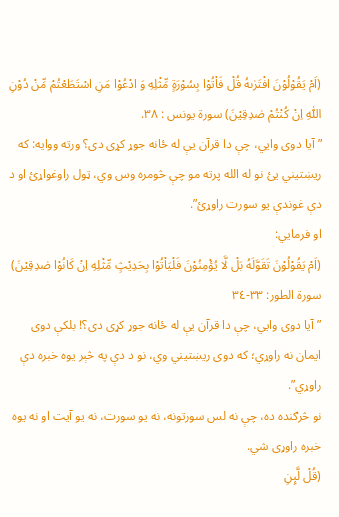(اَمْ یَقُوْلُوْنَ افْتَرٰىهُ قُلْ فَاْتُوْا بِسُوْرَةٍ مِّثْلِهِ وَ ادْعُوْا مَنِ اسْتَطَعْتُمْ مِّنْ دُوْنِ اللّٰهِ اِنْ كُنْتُمْ صٰدِقِیْنَ) سورة يونس : ٣٨.
” آيا دوى وايي، چې دا قرآن يې له ځانه جوړ کړى دى؟ ورته ووايه: که ريښتيني يئ نو له الله پرته مو چې څومره وس وي، ټول راوغواړئ او د دې غوندې يو سورت راوړئ”.
او فرمايي:
(اَمْ یَقُوْلُوْنَ تَقَوَّلَهُ بَلْ لَّا یُؤْمِنُوْنَ فَلْیَاْتُوْا بِحَدِیْثٍ مِّثْلِهِ اِنْ كَانُوْا صٰدِقِیْنَ) سورة الطور: ٣٣-٣٤
” آيا دوى وايي، چې دا قرآن يې له ځانه جوړ کړى دى؟! بلکې دوى ايمان نه راوړي؛ که دوى ريښتيني وي، نو د دې په څېر يوه خبره دې راوړي”.
نو څرګنده ده، چې نه لس سورتونه، نه يو سورت، نه يو آيت او نه يوه خبره راوړى شي.
(قُلْ لَّىِٕنِ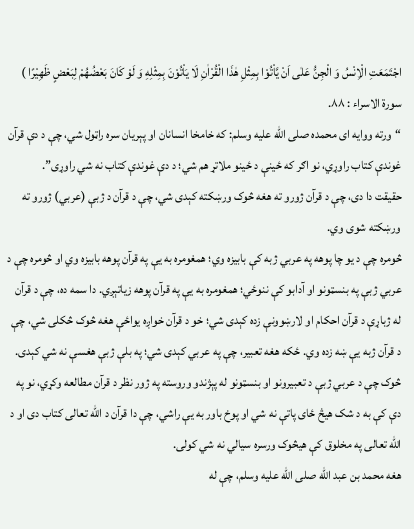اجْتَمَعَتِ الْاِنْسُ وَ الْجِنُّ عَلٰى اَنْ یَّاْتُوْا بِمِثْلِ هٰذَا الْقُرْاٰنِ لَا یَاْتُوْنَ بِمِثْلِهِ وَ لَوْ كَانَ بَعْضُهُمْ لِبَعْضٍ ظَهِیْرًا ) سورة الاسراء : ٨٨.
“ورته ووايه ای محمده صلی الله علیه وسلم: که خامخا انسانان او پېريان سره راټول شي، چې د دې قرآن غوندې کتاب راوړي، نو اګر که ځينې د ځينو ملاتړ هم شي؛ د دې غوندې کتاب نه شي راوړى”.
حقيقت دا دى، چې د قرآن ژورو ته هغه څوک ورښکته کېدى شي، چې د قرآن د ژبې (عربي) ژورو ته ورښکته شوى وي.
څومره چې د يو چا پوهه په عربي ژبه کې بابيزه وي؛ همغومره به يې په قرآن پوهه بابيزه وي او څومره چې د عربي ژبې په بنسټونو او آدابو کې ننوځي؛ همغومره به يې په قرآن پوهه زياتېږي. دا سمه ده، چې د قرآن له ژباړې د قرآن احکام او لارښوونې زده کېدى شي؛ خو د قرآن خواږه يواځې هغه څوک څکلى شي، چې د قرآن ژبه يې ښه زده وي. ځکه هغه تعبير، چې په عربي کېدى شي؛ په بلې ژبې هغسې نه شي کېدى. څوک چې د عربي ژبې د تعبيرونو او بنسټونو له پېژندو وروسته په ژور نظر د قرآن مطالعه وکړي، نو په دې کې به د شک هيڅ ځاى پاتې نه شي او پوخ باور به يې راشي، چې دا قرآن د الله تعالى کتاب دى او د الله تعالى په مخلوق کې هيڅوک ورسره سيالي نه شي کولى.
هغه محمد بن عبد الله صلى الله عليه وسلم، چې له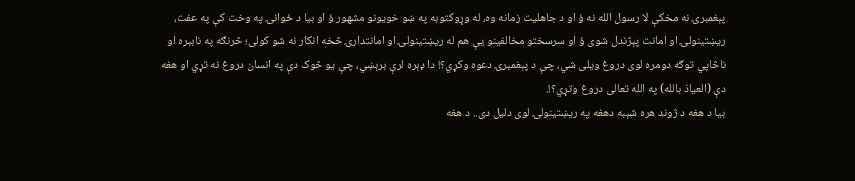پېغمبرۍ نه مخکې لا رسول الله نه ؤ او د جاهليت زمانه وه، له وړوکتوبه په ښو خويونو مشهور ؤ او بيا د ځوانۍ په وخت کې په عفت، ريښتينولۍ او امانت پېژندل شوى ؤ او سرسختو مخالفينو يې هم له ريښتينولۍ او امانتدارۍ څخه انکار نه شو کولى؛ څرنګه په ناببره او ناڅاپي توګه دومره لوى دروغ ويلى شي، چې د پېغمبرۍ دعوه وکړي؟! دا ډېره لرې برېښي، چې يو څوک دې په انسان دروغ نه تړي او هغه دې (العياذ بالله) په الله تعالى دروغ وتړي؟!.
بيا د هغه د ژوند هره شېبه دهغه په ريښتينولۍ لوى دليل دى.. د هغه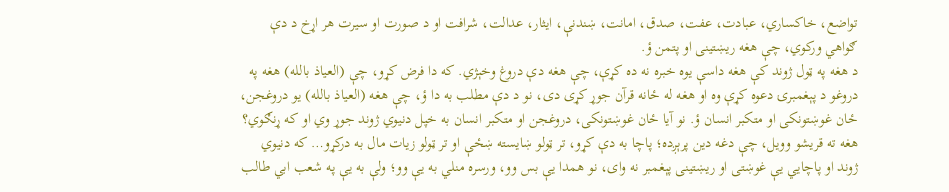تواضع، خاکساري، عبادت، عفت، صدق، امانت، ښندنې، ايثار، عدالت، شرافت او د صورت او سيرت هر اړخ د دې ګواهي ورکوي، چې هغه ريښتينى او پتمن ؤ.
د هغه په ټول ژوند کې هغه داسې يوه خبره نه ده کړې، چې هغه دې دروغ وخېژي. که دا فرض کړو، چې (العياذ بالله) هغه په دروغو د پېغمبرۍ دعوه کړې وه او هغه له ځانه قرآن جوړ کړى دى، نو د دې مطلب به دا ؤ، چې هغه (العياذ بالله) يو دروغجن، ځان غوښتونکى او متکبر انسان ؤ. نو آيا ځان غوښتونکى، دروغجن او متکبر انسان به خپل دنيوي ژوند جوړ وي او که ړنګوي؟ هغه ته قريشو وويل، چې دغه دين پرېږده؛ پاچا به دې کړو، تر ټولو ښايسته ښځې او تر ټولو زيات مال به درکړو… که دنيوي ژوند او پاچايي يې غوښتى او ريښتينى پېغمبر نه واى، نو همدا يې بس وو، ورسره منلي به يې وو؛ ولې به يې په شعب ابي طالب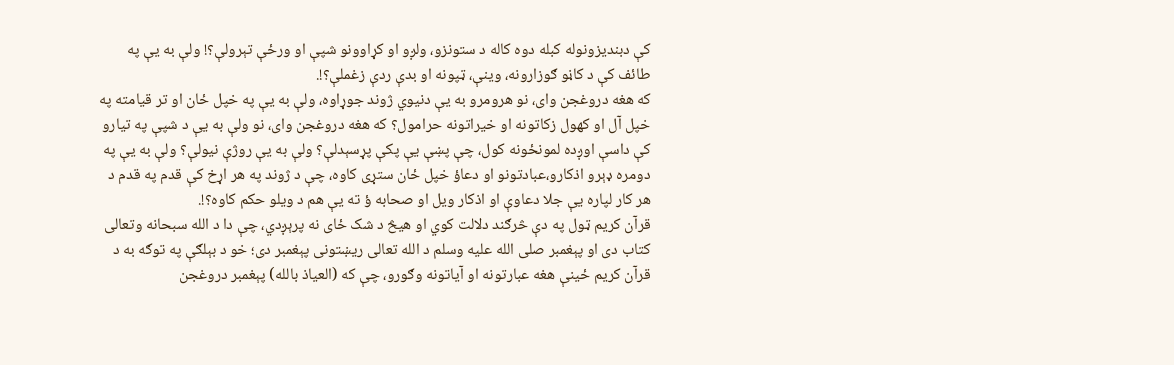کې دبنديزونوله کبله دوه کاله د ستونزو، ولږو او کړاوونو شپې او ورځې تېرولې؟! ولې به يې په طائف کې د کاڼو ګوزارونه، وينې، ټپونه او بدې ردې زغملې؟!.
که هغه دروغجن واى، نو هرومرو به يې دنيوي ژوند جوړاوه، ولې به يې په خپل ځان او تر قيامته په خپل آل او کهول زکاتونه او خيراتونه حرامول؟ که هغه دروغجن واى، نو ولې به يې د شپې په تيارو کې داسې اوږده لمونځونه کول، چې پښې يې پکې پړسېدلې؟ ولې به يې روژې نيولې؟ ولې به يې په دومره ډېرو اذکارو،عبادتونو او دعاؤ خپل ځان ستړى کاوه، چې د ژوند په هر اړخ کې قدم په قدم د هر کار لپاره يې جلا دعاوې او اذکار ويل او صحابه ؤ ته يې هم د ويلو حکم کاوه؟!.
قرآن کريم ټول په دې څرګند دلالت کوي او هيڅ د شک ځاى نه پرېږدي، چې دا د الله سبحانه وتعالى کتاب دى او پېغمبر صلى الله عليه وسلم د الله تعالى ريښتونى پېغمبر دى؛ خو د بېلګې په توګه به د قرآن کريم ځينې هغه عبارتونه او آياتونه وګورو، چې که (العياذ بالله) پېغمبر دروغجن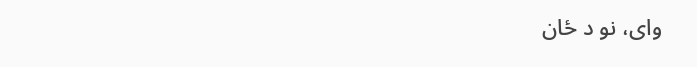واى، نو د ځان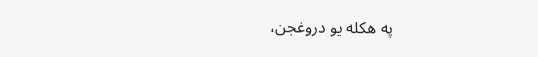په هکله يو دروغجن،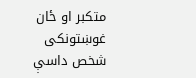متکبر او ځان غوښتونکى شخص داسې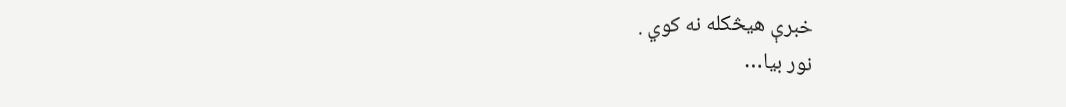خبرې هيڅکله نه کوي .
نور بیا…